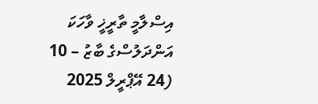އިސްލާމީ ތާރީޚީ ވާހަކަ
އަންދަލުސްގެ ބާޒު – 10
(24 އޭޕްރީލް 2025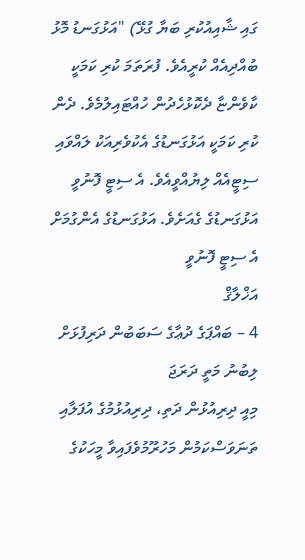ގައި ޝާއިއުކުރި ބަޔާ ގުޅޭ) "އަޅުގަނޑު މޮޅު ބުއްދިއެއް ކުރީއެވެ. ފުރަތަމަ ކުރި ކަމަކީ ކާވެންޏާ ދެކޮޅުހެދުން ހުއްޓައިލުމެވެ. ދެން ކުރި ކަމަކީ އަޅުގަނޑުގެ އެކުވެރިއަކު ލައްވައި ސިޓީއެއް ލިޔުއްވީއެވެ. އެ ސިޓީ ފޮނުވީ އަޅުގަނޑުގެ ގެއަށެވެ. އަޅުގަނޑުގެ އެންގުމަށް އެ ސިޓީ ފޮނުވީ
އަޚްލާޤް
4 – ބައްޕަގެ ދުޢާގެ ސަބަބުން ދަރިފުޅަށް ލިބުނު މަތީ ދަރަޖަ
މިއީ ދިރިއުޅުން ދަތި، ދިރިއުޅުމުގެ އުފަލާއި ތަނަވަސްކަމުން މަހުރޫމުވެފައިވާ މީހަކުގެ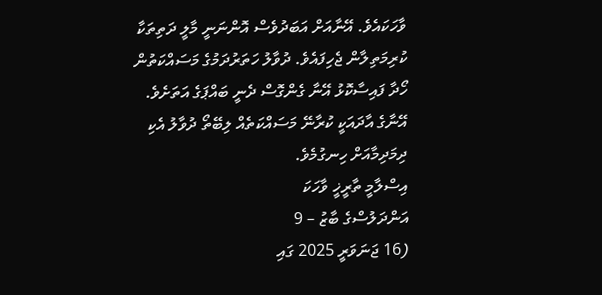ވާހަކައެވެ. އޭނާއަށް އަބަދުވެސް އޮންނަނީ މާލީ ދަތިތަކާ ކުރިމަތިލާން ޖެހިފައެވެ. ދުވާލު ހަތަރުދަމުގެ މަސައްކަތުން ހޯދާ ފައިސާކޮޅު އޭނާ ގެންގޮސް ދެނީ ބައްޕަގެ އަތަށެވެ. އޭނާގެ އާދައަކީ ކުރާނޭ މަސައްކަތެއް ލިބޭތޯ ދުވާލު އެކި ދިމަދިމާއަށް ހިނގުމެވެ.
އިސްލާމީ ތާރީޚީ ވާހަކަ
އަންދަލުސްގެ ބާޒު – 9
(16 ޖަނަވަރީ 2025 ގައި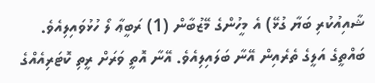ޝާއިއުކުރި ބަޔާ ގުޅޭ) އެ މީހުންގެ މޭޒުބާން (1) ރަބީޢާ ލޯ ހުޅުވައިލިއެވެ. ބައްތީގެ އަލީގެ ތެރެއިން އޭނާ ބަލައިލިއެވެ. އޭނާ އޮތީ ވަރަށް ރީތި ކޮޓަރިއެއްގެ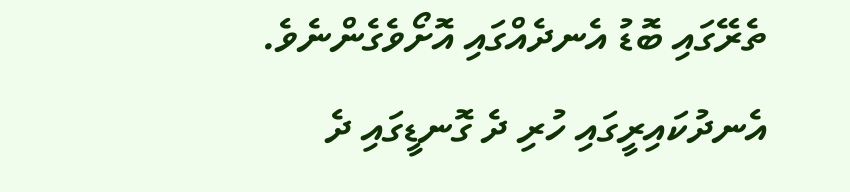ތެރޭގައި ބޮޑު އެނދެއްގައި އޮށޯވެގެންނެވެ. އެނދުކައިރީގައި ހުރި ދެ ގޮނޑީގައި ދެ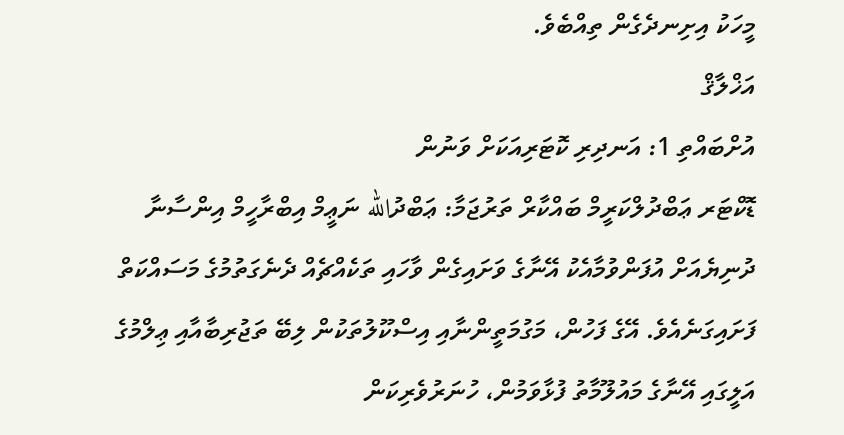މީހަކު އިށިނދެގެން ތިއްބެވެ.
އަޚްލާޤް
އުށްބައްތި 1: އަނދިރި ކޮޓަރިއަކަށް ވަނުން
ޑޮކްޓަރ ޢަބްދުލްކަރީމް ބައްކާރް ތަރުޖަމާ: ޢަބްދުالله ނަޢީމް އިބްރާހީމް އިންސާނާ ދުނިޔެއަށް އުފަންވުމާއެކު އޭނާގެ ވަށައިގެން ވާހައި ތަކެއްޗެއް ދެނެގަތުމުގެ މަސައްކަތް ފަށައިގަނެއެވެ. އޭގެ ފަހުން، މަގުމަތީންނާއި އިސްކޫލުތަކުން ލިބޭ ތަޖުރިބާއާއި ޢިލްމުގެ އަލީގައި އޭނާގެ މައުލޫމާތު ފުޅާވަމުން، ހުނަރުވެރިކަން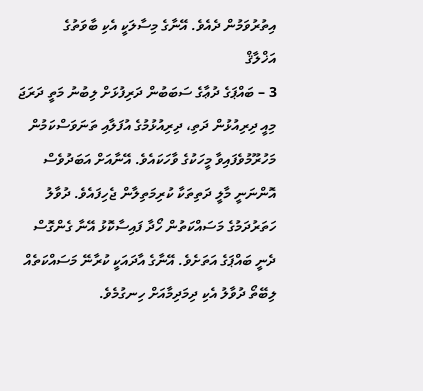އިތުރުވަމުން ދެއެވެ. އޭނާގެ މިސާލަކީ އެކި ބާވަތުގެ
އަޚްލާޤް
3 – ބައްޕަގެ ދުޢާގެ ސަބަބުން ދަރިފުޅަށް ލިބުނު މަތީ ދަރަޖަ
މިއީ ދިރިއުޅުން ދަތި، ދިރިއުޅުމުގެ އުފަލާއި ތަނަވަސްކަމުން މަހުރޫމުވެފައިވާ މީހަކުގެ ވާހަކައެވެ. އޭނާއަށް އަބަދުވެސް އޮންނަނީ މާލީ ދަތިތަކާ ކުރިމަތިލާން ޖެހިފައެވެ. ދުވާލު ހަތަރުދަމުގެ މަސައްކަތުން ހޯދާ ފައިސާކޮޅު އޭނާ ގެންގޮސް ދެނީ ބައްޕަގެ އަތަށެވެ. އޭނާގެ އާދައަކީ ކުރާނޭ މަސައްކަތެއް ލިބޭތޯ ދުވާލު އެކި ދިމަދިމާއަށް ހިނގުމެވެ.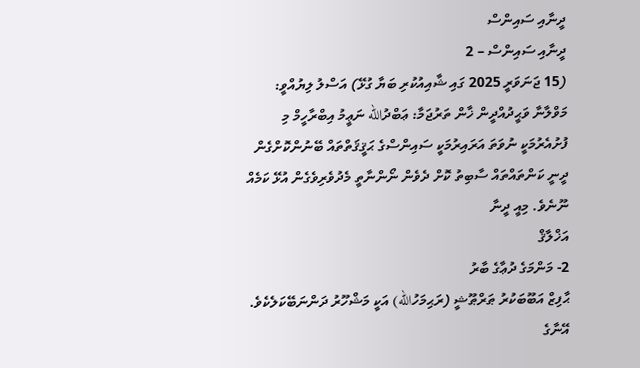ދީނާއި ސައިންސް
ދީނާއި ސައިންސް – 2
(15 ޖަނަވަރީ 2025 ގައި ޝާއިއުކުރި ބަޔާ ގުޅޭ) އަސްލު ލިޔުއްވީ: މަވްލާނާ ވަޙީދުއްދީން ޚާން ތަރުޖަމާ: ޢަބްދުالله ނަޢީމު އިބްރާހީމް މި ފުށުއެރުމަކީ ނުވަތަ އަރައިރުމަކީ ސައިންސްގެ ޙަޤީޤަތްތައް ބޭނުންކޮށްގެން ދީނީ ކަންތައްތައް ސާބިތު ކޮށް ދެވެން ނޯންނާތީ މެދުވެރިވެގެން އުޅޭ ކަމެއް ނޫނެވެ. މިއީ ދީނާ
އަޚްލާޤް
2- މަންމަގެ ދުޢާގެ ބާރު
ޙާފިޒް އަބޫބަކުރު ޠަރްޠޫޝީ (ރަޙިމަހުالله) އަކީ މަޝްހޫރު ދަންނަބޭކަލެކެވެ. އޭނާގެ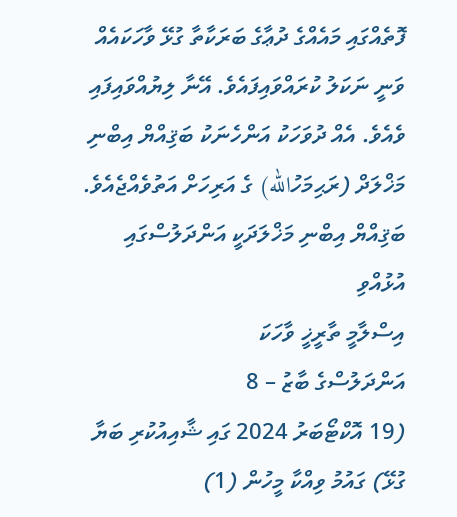ފޮތެއްގައި މައެއްގެ ދުޢާގެ ބަރަކާތާ ގުޅޭ ވާހަކައެއް ވަނީ ނަކަލު ކުރައްވައިފައެވެ. އޭނާ ލިޔުއްވައިފައި ވެއެވެ. އެއް ދުވަހަކު އަންހެނަކު ބަޤިއްޔް އިބްނި މަޚްލަދް (ރަޙިމަހުالله) ގެ އަރިހަށް އަތުވެއްޖެއެވެ. ބަޤިއްޔް އިބްނި މަޚްލަދަކީ އަންދަލުސްގައި އުޅުއްވި
އިސްލާމީ ތާރީޚީ ވާހަކަ
އަންދަލުސްގެ ބާޒު – 8
(19 އޮކްޓޯބަރު 2024 ގައި ޝާއިއުކުރި ބަޔާ ގުޅޭ) ގައުމު ވިއްކާ މީހުން (1)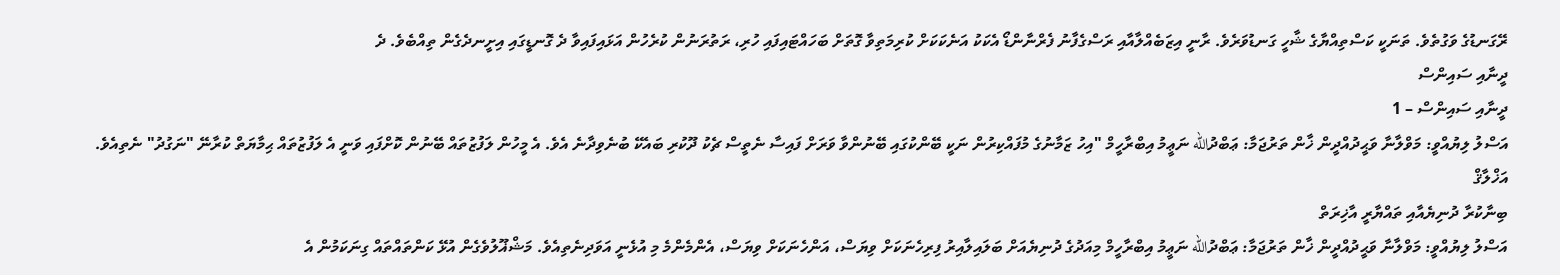ރޭގަނޑުގެ ވަގުތެވެ. ތަނަކީ ކަސްތިއްޔާގެ ޝާހީ ގަނޑުވަރެވެ. ރާނީ އިޒަބެއްލާއާއި ރަސްގެފާނު ފެރްނާންޑޯ އެކަކު އަނެކަކަށް ކުރިމަތިވާ ގޮތަށް ބަހައްޓައިފައި ހުރި، ރަތުރަނުން ކުރެހުން އަޅައިފައިވާ ދެ ގޮނޑީގައި އިށީނދެގެން ތިއްބެވެ. ދެ
ދީނާއި ސައިންސް
ދީނާއި ސައިންސް – 1
އަސްލު ލިޔުއްވީ: މަވްލާނާ ވަޙީދުއްދީން ޚާން ތަރުޖަމާ: ޢަބްދުالله ނަޢީމު އިބްރާހީމް "އިހު ޒަމާނުގެ މުފައްކިރުން ނަކީ ބޭންކުގައި ބޭނުންވާ ވަރަށް ފައިސާ ނެތީސް ޗެކު ދޫކުރި ބައެކޭ ބުނެވިދާނެ އެވެ. އެ މީހުން ލަފުޒުތައް ބޭނުން ކޮށްފައި ވަނީ އެ ލަފުޒުތައް ޙިމާޔަތް ކުރާނޭ "ނަގުދު" ނެތިއެވެ.
އަޚްލާޤް
ބިނާކުރާ ދުނިޔެއާއި ތައްޔާރީ އާޚިރަތް
އަސްލު ލިޔުއްވީ: މަވްލާނާ ވަޙީދުއްދީން ޚާން ތަރުޖަމާ: ޢަބްދުالله ނަޢީމު އިބްރާހީމް މިއަދުގެ ދުނިޔެއަށް ބަލައިލާއިރު ފިރިހެނަކަށް ވިޔަސް، އަންހެނަކަށް ވިޔަސް، އެންމެންމެ މި އުޅެނީ އަވަދިނެތިއެވެ. މަޝްޣޫލުވެގެން އުޅޭ ކަންތައްތައް ގިނަކަމުން އެ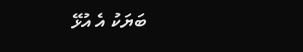ބަޔަކު އެ އުޅޭ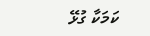ކަމަކާ ގުޅޭ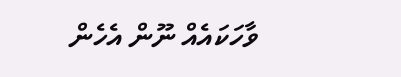ވާހަކައެއް ނޫން އެހެން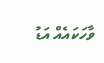ވާހަކައެއް އަޑު